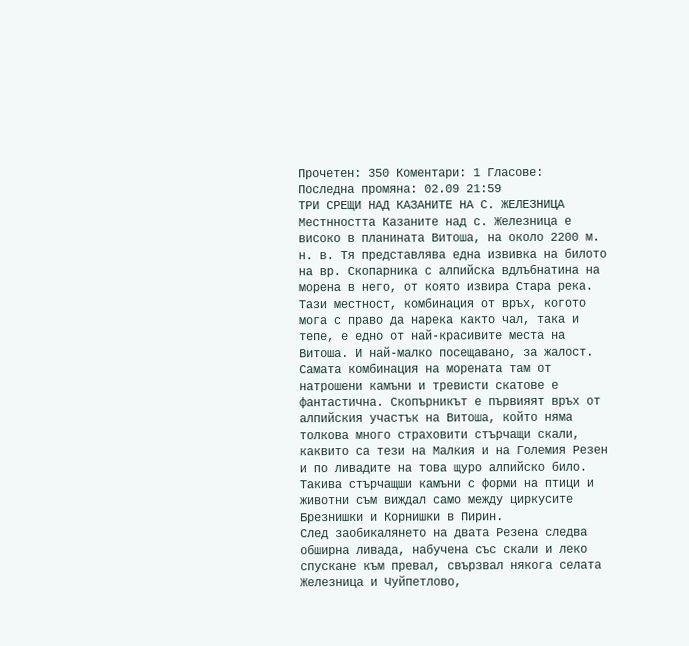Прочетен: 350 Коментари: 1 Гласове:
Последна промяна: 02.09 21:59
ТРИ СРЕЩИ НАД КАЗАНИТЕ НА С. ЖЕЛЕЗНИЦА
Местнността Казаните над с. Железница е високо в планината Витоша, на около 2200 м. н. в. Тя представлява една извивка на билото на вр. Скопарника с алпийска вдлъбнатина на морена в него, от която извира Стара река. Тази местност, комбинация от връх, когото мога с право да нарека както чал, така и тепе, е едно от най-красивите места на Витоша. И най-малко посещавано, за жалост. Самата комбинация на морената там от натрошени камъни и тревисти скатове е фантастична. Скопърникът е първияят връх от алпийския участък на Витоша, който няма толкова много страховити стърчащи скали, каквито са тези на Малкия и на Големия Резен и по ливадите на това щуро алпийско било. Такива стърчащши камъни с форми на птици и животни съм виждал само между циркусите Брезнишки и Корнишки в Пирин.
След заобикалянето на двата Резена следва обширна ливада, набучена със скали и леко спускане към превал, свързвал някога селата Железница и Чуйпетлово,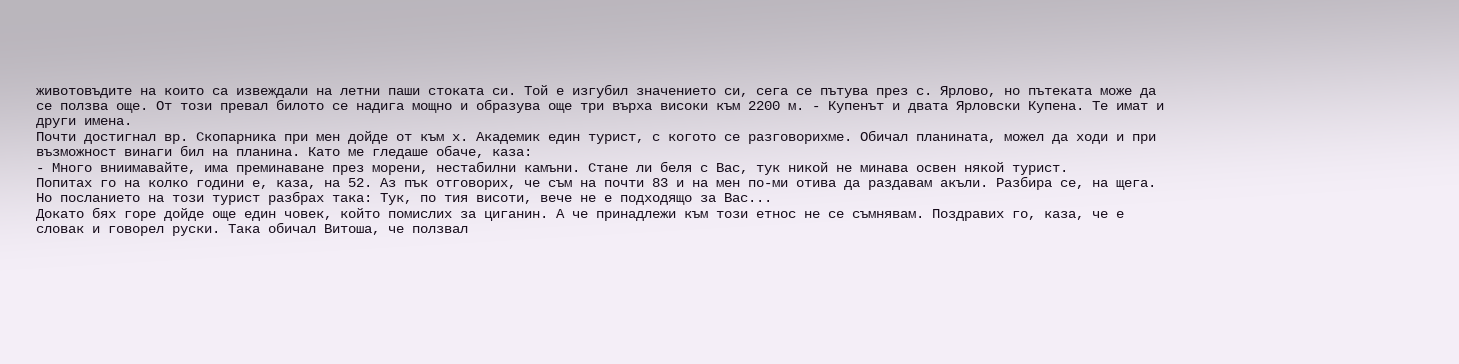животовъдите на които са извеждали на летни паши стоката си. Той е изгубил значението си, сега се пътува през с. Ярлово, но пътеката може да се ползва още. От този превал билото се надига мощно и образува още три върха високи към 2200 м. - Купенът и двата Ярловски Купена. Те имат и други имена.
Почти достигнал вр. Скопарника при мен дойде от към х. Академик един турист, с когото се разговорихме. Обичал планината, можел да ходи и при възможност винаги бил на планина. Като ме гледаше обаче, каза:
- Много вниимавайте, има преминаване през морени, нестабилни камъни. Стане ли беля с Вас, тук никой не минава освен някой турист.
Попитах го на колко години е, каза, на 52. Аз пък отговорих, че съм на почти 83 и на мен по-ми отива да раздавам акъли. Разбира се, на щега. Но посланието на този турист разбрах така: Тук, по тия висоти, вече не е подходящо за Вас...
Докато бях горе дойде още един човек, който помислих за циганин. А че принадлежи към този етнос не се съмнявам. Поздравих го, каза, че е словак и говорел руски. Така обичал Витоша, че ползвал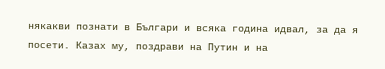някакви познати в Българи и всяка година идвал, за да я посети. Казах му, поздрави на Путин и на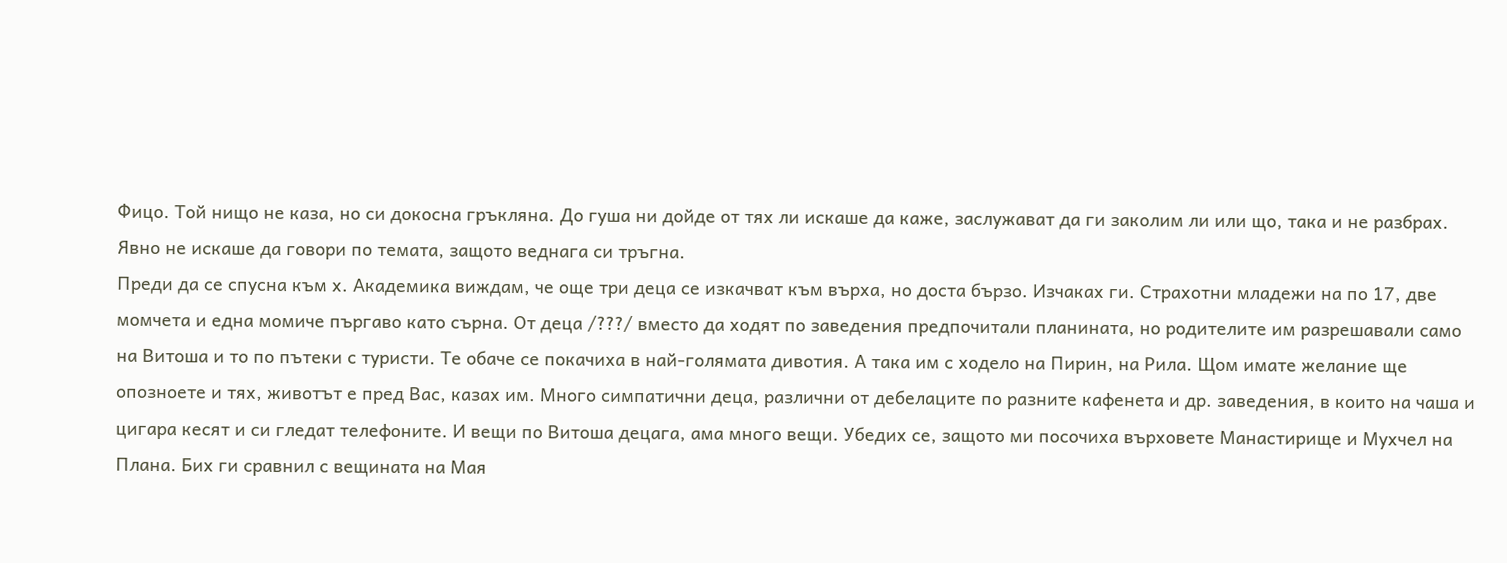Фицо. Той нищо не каза, но си докосна гръкляна. До гуша ни дойде от тях ли искаше да каже, заслужават да ги заколим ли или що, така и не разбрах. Явно не искаше да говори по темата, защото веднага си тръгна.
Преди да се спусна към х. Академика виждам, че още три деца се изкачват към върха, но доста бързо. Изчаках ги. Страхотни младежи на по 17, две момчета и една момиче пъргаво като сърна. От деца /???/ вместо да ходят по заведения предпочитали планината, но родителите им разрешавали само на Витоша и то по пътеки с туристи. Те обаче се покачиха в най-голямата дивотия. А така им с ходело на Пирин, на Рила. Щом имате желание ще опозноете и тях, животът е пред Вас, казах им. Много симпатични деца, различни от дебелаците по разните кафенета и др. заведения, в които на чаша и цигара кесят и си гледат телефоните. И вещи по Витоша децага, ама много вещи. Убедих се, защото ми посочиха върховете Манастирище и Мухчел на Плана. Бих ги сравнил с вещината на Мая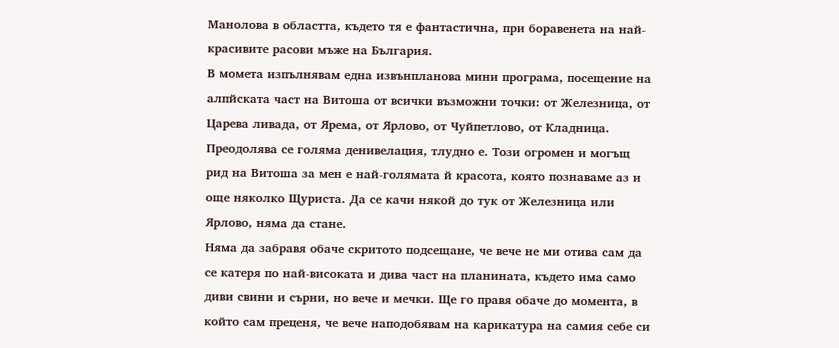Манолова в областта, където тя е фантастична, при боравенета на най-красивите расови мъже на България.
В момета изпълнявам една извънпланова мини програма, посещение на алпйската част на Витоша от всички възможни точки: от Железница, от Царева ливада, от Ярема, от Ярлово, от Чуйпетлово, от Кладница. Преодолява се голяма денивелация, тлудно е. Този огромен и могъщ рид на Витоша за мен е най-голямата й красота, която познаваме аз и още няколко Щуриста. Да се качи някой до тук от Железница или Ярлово, няма да стане.
Няма да забравя обаче скритото подсещане, че вече не ми отива сам да се катеря по най-високата и дива част на планината, където има само диви свини и сърни, но вече и мечки. Ще го правя обаче до момента, в който сам преценя, че вече наподобявам на карикатура на самия себе си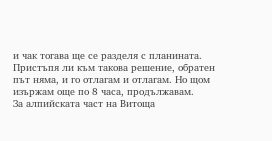и чак тогава ще се разделя с планината.
Пристъпя ли към такова решение, обратен път няма, и го отлагам и отлагам. Но щом изържам още по 8 часа, продължавам.
За алпийската част на Витоща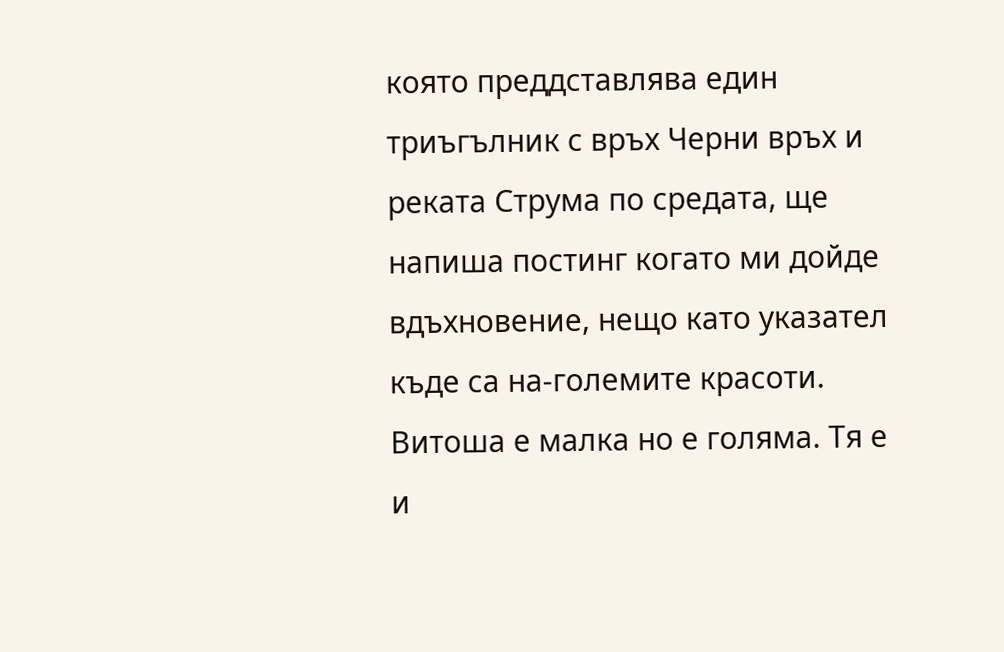която преддставлява един триъгълник с връх Черни връх и реката Струма по средата, ще напиша постинг когато ми дойде вдъхновение, нещо като указател къде са на-големите красоти. Витоша е малка но е голяма. Тя е и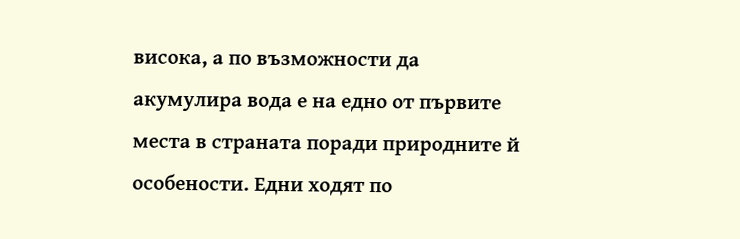висока, а по възможности да акумулира вода е на едно от първите места в страната поради природните й особености. Едни ходят по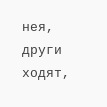нея, други ходят,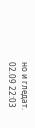но и гледат.
02.09 22:03